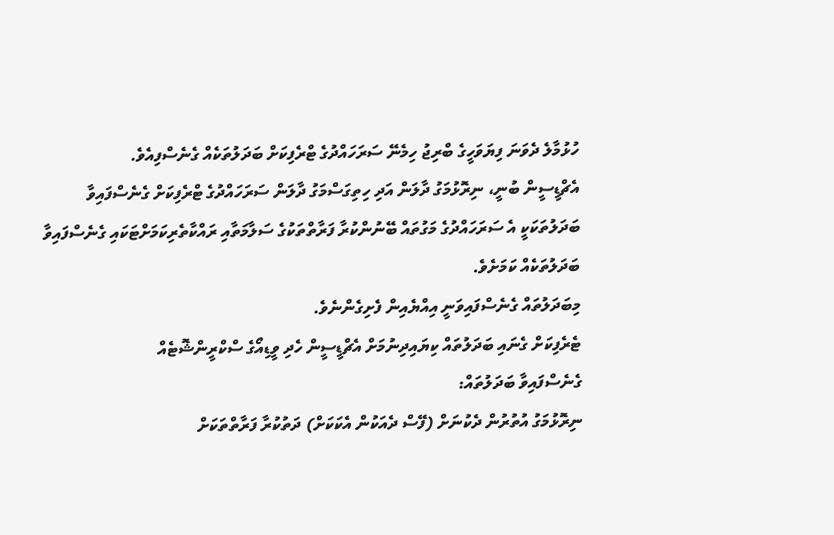ހުޅުމާލެ ދެވަނަ ފިޔަވަހީގެ ބްރިޖު ހިމެނޭ ސަރަހައްދުގެ ޓްރެފިކަށް ބަދަލުތަކެއް ގެނެސްފިއެވެ.
އެޗްޑީސީން ބުނީ، ނިރޮޅުމަގު ދާލަން އަދި ހިތިގަސްމަގު ދާލަން ސަރަހައްދުގެ ޓްރެފިކަށް ގެނެސްފައިވާ ބަދަލުތަކަކީ އެ ސަރަހައްދުގެ މަގުތައް ބޭނުންކުރާ ފަރާތްތަކުގެ ސަލާމަތާއި ރައްކާތެރިކަމަށްޓަކައި ގެނެސްފައިވާ ބަދަލުތަކެއް ކަމަށެވެ.
މިބަދަލުތައް ގެނެސްފައިވަނީ އިއްޔެއިން ފެށިގެންނެވެ.
ޓެރެފިކަށް ގެނައި ބަދަލުތައް ކިޔައިދިނުމަށް އެޗްޑީސީން ހެދި ވީޑިއޯގެ ސްކްރީންޝޮޓެއް
ގެނެސްފައިވާ ބަދަލުތައް:
ނިރޮޅުމަގު އުތުރުން ދެކުނަށް (ފޭސް ދެއަކުން އެކަކަށް) ދަތުކުރާ ފަރާތްތަކަށް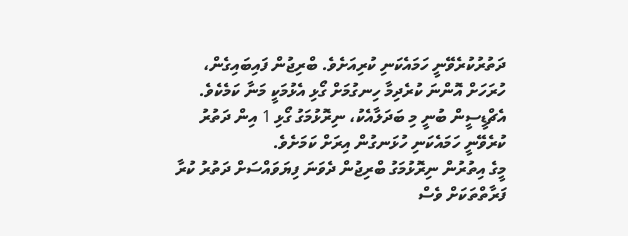ދަތުރުކުރެވޭނީ ހަމައެކަނި ކުރިއަށެވެ. ބްރިޖުން ފައިބައިގެން، ހުރަހަށް އޮންނަ ކުރެދިމާ ހިނގުމަށް ގޯޅި އެޅުމަކީ މަނާ ކަމެކެވެ.
އެޗްޑީސީން ބުނީ މި ބަދަލާއެކު، ނިރޮޅުމަގު ގޯޅި 1 އިން ދަތުރު ކުރެވޭނީ ހަމައެކަނި ހުޅަނގުން އިރަށް ކަމަށެވެ.
މީގެ އިތުރުން ނިރޮޅުމަގު ބްރިޖުން ދެވަނަ ފިޔަވައްސަށް ދަތުރު ކުރާ ފަރާތްތަކަށް ވެސް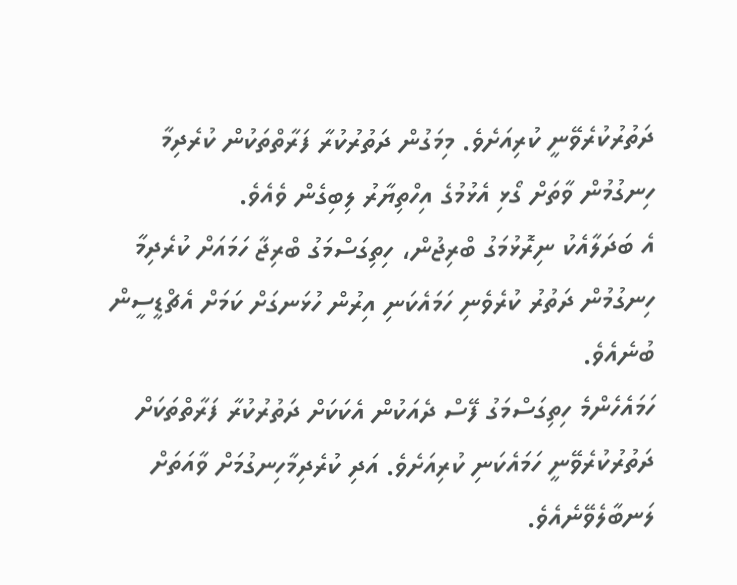ދަތުރުކުރެވޭނީ ކުރިއަށެވެ. މިމަގުން ދަތުރުކުރާ ފަރާތްތަކުން ކުރެދިމާ ހިނގުމުން ވާތަށް ގޯޅި އެޅުމުގެ އިހްތިޔާރު ލިބިގެން ވެއެވެ.
އެ ބަދަލާއެކު ނިރޮޅުމަގު ބްރިޖުން، ހިތިގަސްމަގު ބްރިޖާ ހަމައަށް ކުރެދިމާ ހިނގުމުން ދަތުރު ކުރެވެނި ހަމައެކަނި އިރުން ހުޅަނގަށް ކަމަށް އެޗްޑީސީން ބުނެއެވެ.
ހަމައެހެންމެ ހިތިގަސްމަގު ފޭސް ދެއަކުން އެކަކަށް ދަތުރުކުރާ ފަރާތްތަކަށް ދަތުރުކުރެވޭނީ ހަމައެކަނި ކުރިއަށެވެ. އަދި ކުރެދިމާހިނގުމަށް ވާއަތަށް ލަނބާލެވޭނެއެވެ.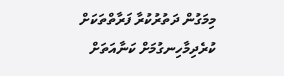މިމަގުން ދަތުރުކުރާ ފަރާތްތަކަށް ކުރެދިމާހިނގުމަށް ކަނާއަތަށް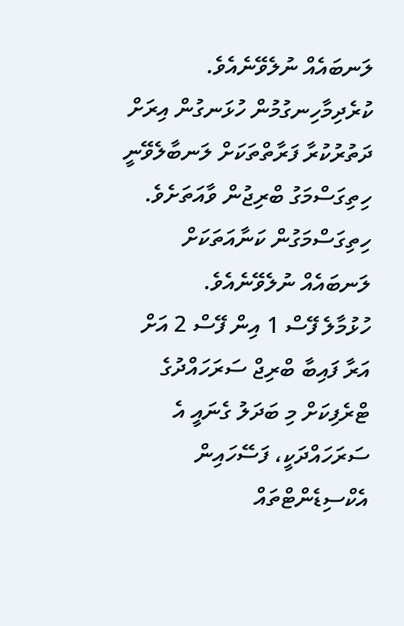ލަނބައެއް ނުލެވޭނެއެވެ.
ކުރެދިމާހިނގުމުން ހުޅަނގުން އިރަށް ދަތުރުކުރާ ފަރާތްތަކަށް ލަނބާލެވޭނީ ހިތިގަސްމަގު ބްރިޖުން ވާއަތަށެވެ. ހިތިގަސްމަގުން ކަނާއަތަކަށް ލަނބައެއް ނުލެވޭނެއެވެ.
ހުޅުމާލެ ފޭސް 1 އިން ފޭސް 2 އަށް އަރާ ފައިބާ ބްރިޖް ސަރަހައްދުގެ ޓްރެފިކަށް މި ބަދަލު ގެނައީ އެ ސަރަހައްދަކީ، ފަސޭހައިން އެކްސިޑެންޓްތައް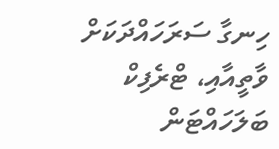ހިނގާ ސަރަހައްދަކަށް ވާތީއާއި، ޓްރެފިކް ބަލަހައްޓަން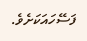ފަސޭހައަކަށެވެ.